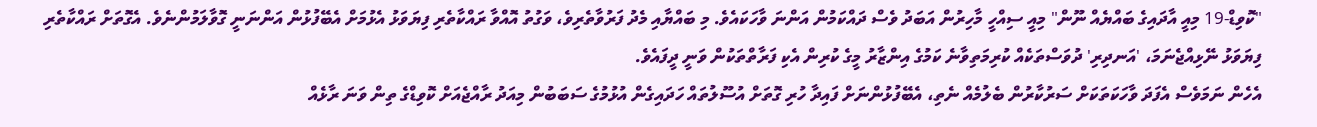"ކޮވިޑް-19 މިއީ އާދައިގެ ބައްޔެއް ނޫން" މިއީ ސިއްހީ މާހިރުން އަބަދު ވެސް ދައްކަމުން އަންނަ ވާހަކައެވެ. މި ބައްޔާއި މެދު ފަރުވާތެރިވެ، ވަގުތު އޮއްވާ ރައްކާތެރި ފިޔަވަޅު އެޅުމަށް އެބޭފުޅުން އަންނަނީ ގޮވާލަމުންނެވެ. އެގޮތަށް ރައްކާތެރި ފިޔަވަޅު ނޭޅިއްޖެނަމަ، 'އަނދިރި' ދުވަސްތަކެއް ކުރިމަތިވާނެ ކަމުގެ އިންޒާރު މީގެ ކުރިން އެކި ފަރާތްތަކުން ވަނީ ދީފައެވެ.
އެހެން ނަމަވެސް އެފަދަ ވާހަކަތަކަށް ސަރުކާރުން ބެލުމެއް ނެތި، އެބޭފުޅުންނަށް ފައިދާ ހުރި ގޮތަށް އުސޫލުތައް ހަދައިގެން އުޅުމުގެ ސަބަބުން މިއަދު ރާއްޖެއަށް ކޮވިޑްގެ ތިން ވަނަ ރާޅެއް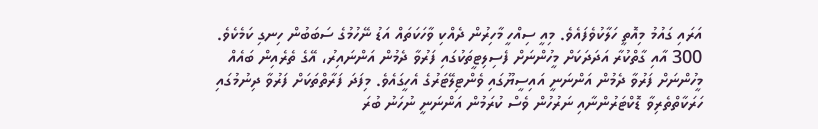އަރައި ގައުމު މިއޮތީ ހަލާކުވެފައެވެ. މިއީ ސިއްހީ މާހިރުން ދެއްކި ވާހަކަތައް އަޑު ނޭހުމުގެ ސަބަބުން ހިނގި ކަމެކެވެ.
300 އާއި ގާތްކުރާ އަދަދަކަށް މީހުންނަށް ފެސިލިޓީތަކުގައި ފަރުވާ ދެމުން އަންނައިރު، އޭގެ ތެރެއިން ބައެއް މީހުންނަށް ފަރުވާ ދެމުން އަންނަނީ އައިސީޔޫގައި ވެންޓިލޭޓަރުގެ އެހީގައެވެ. މިފަދަ ފަރާތްތަކަށް ފަރުވާ ދިނުމުގައި ހަރަކާތްތެރިވާ ޑޮކްޓަރުންނާއި ނަރުހުން ވެސް ކުރަމުން އަންނަނީ ނުހަނު ބުރަ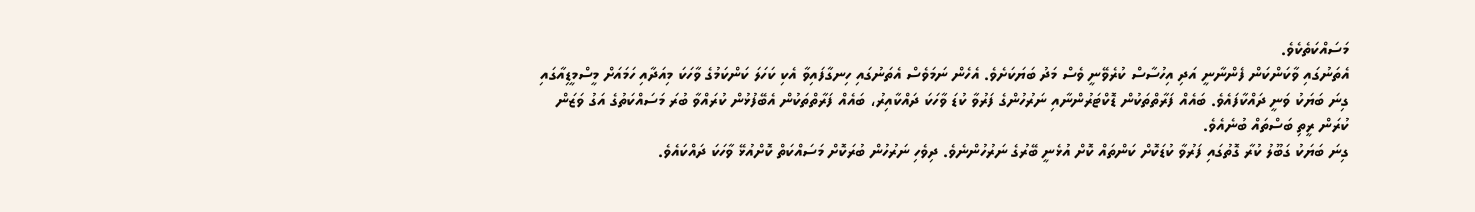މަސައްކަތެކެވެ.
އެތަނުގައި ވާކަންކަން ފެންނާނީ އަދި އިހުސާސް ކުރެވޭނީ ވެސް މަދު ބަޔަކަށެވެ. އެހެން ނަމަވެސް އެތަނުގައި ހިނގާފައިވާ އެކި ކަހަލަ ކަންކަމުގެ ވާހަކަ މިއަދާއި ހަމައަށް މީސްމީޑިއާގައި ގިނަ ބަޔަކު ވަނީ ދައްކާފައެވެ. ބައެއް ފަރާތްތަކުން ޑޮކްޓަރުންނާއި ނަރުހުންގެ ފަރުވާ ކުޑަ ވާހަކަ ދައްކާއިރު، ބައެއް ފަރާތްތަކުން އެބޭފުޅުން ކުރައްވާ ބުރަ މަސައްކަތުގެ އަގު ވަޒަން ކުރަން ރީތި ބަސްތައް ބުނެއެވެ.
ގިނަ ބަޔަކު ގަބޫލު ކުރާ ގޮތުގައި ފަރުވާ ކުޑަކޮށް ކަންތައް ކޮށް އުޅެނީ ބޭރުގެ ނަރުހުންނެވެ. ދިވެހި ނަރުހުން ބުރަކޮށް މަސައްކަތް ކޮށްއުޅޭ ވާހަކަ ދައްކައެވެ.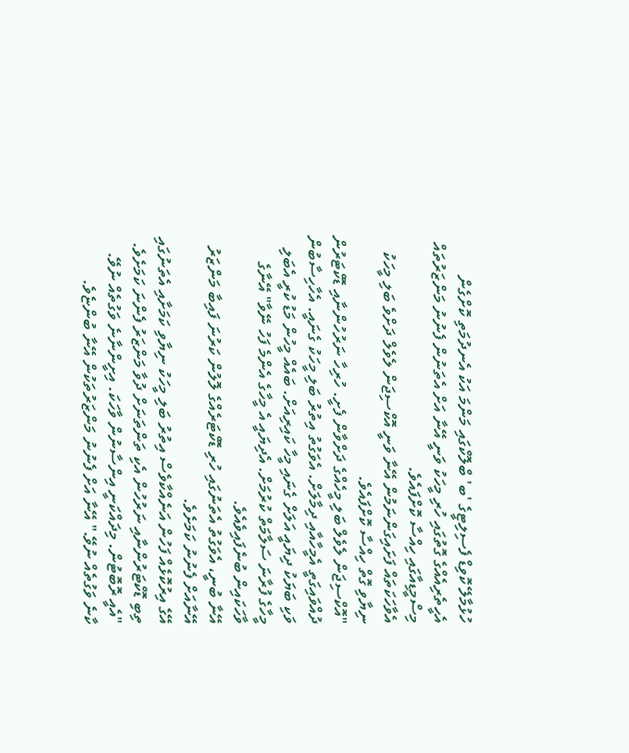ހުޅުމާލޭ ކޮވިޑް ފެސިލިޓީގެ 'ބ' ބްލޮކްގައި މަންމަ އަކު އެނދުމަތި ކޮށްގެން އެހީތެރިއެއްގެ ގޮތުގައި ހުރި މީހަކު ވަނީ އޭނާ އަށް އެތަނުން ފެނުނު މަންޒަރުތައް މިސްމީޑިއާގައި ހިއްސާ ކޮށްފައެވެ.
އެވާހަކަތައް ފަށައިގަންނަމުން އޭނާ ވަނީ އޮކްސިޖަން ލެވެލް ދަށްވެ ބަލި މީހަކު ނިޔާވި ގޮތް ހިއްސާ ކޮށްފައެވެ.
"އޮކްސިޖަން ލެވެލް ބަލި މީހެއްގެ ދަށްވާން ފެށީ. ހުރިހާ ނަރުހުންނާއި ޑޮކްޓަރުން ދުއްވައިގަތީ އެމީހާއާއި ދިމާލަށް. އެވަގުތު އިތުރު ބަލި މީހަކު ގެނައީ. އެހާހިސާބުން ވަކި ބަޔަކު ދިޔައީ އަލަށް ގެނައި މީހާ ކައިރިއަށް. ބައެއް މީހުން މަޑު ކުރީ އެބަލި މީހާގެ ފުރާނަ ސަލާމަތް ކުރުމަށް. އެދިޔައީ އެ މީހާގެ އެންމެ ފަހު ނޭވާ" އޭނާގެ ވާހަކައިން ބުނެފައިވެއެވެ.
އޭނާ ބުނީ، އެވަގުތު އެތަނުގައި ހުރި ޑޮކްޓަރެއްގެ ލޮލުން ކަރުނަ ފައިބާ މަންޒަރު އޭނާއަށް ފެނުނު ކަމަށެވެ.
އޭގެ އިރުކޮޅެއް ފަހުން އަނެއްކާވެސް އިތުރު ބަލި މީހަކު ނިޔާވި ކަމަށާއި އެތަނުގައި ތިބި ޑޮކްޓަރުންނާއި ނަރުހުން އެކި ތަންތަނަށް ދުވާ މަންޒަރު ފެންނަ ކަމަށެވެ.
"އެއީ ރޮބޮޓުން. މިދައްކަނީ އިންސާނުން ވާހަކަ. އިށީންނާނެ ވަގުތެއް ނުވޭ. ކާނެ ވަގުތެއް ނުވޭ." އޭނާ އަށް ފެނުނު މަންޒަރުތަކުން އޭނާ ބުންޏެވެ.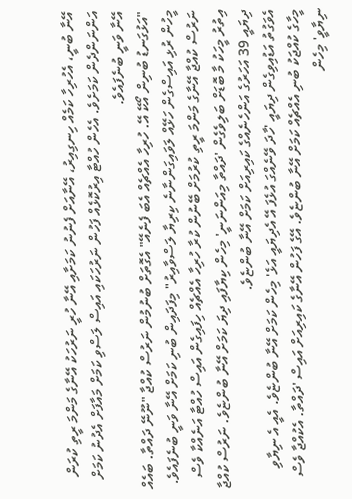އޭނާ ބުނީ، އެހުރިހާ ކަމެއް ހިނގިއިރު، އޭނާއަށް ފެނުނު ކަމަށާއި އޭނާ ހުރީ ނަރުހަކު އޭނާގެ މަންމަ ރީތި ކުރަން އަންނަންދެން ކަމަށެވެ. އެހެން ހުއްޓާ އިރުކޮޅެއް ފަހުން ނަރުހަކައި އައިސް ލަސްވި ކަމަށް މައާފަށް އެދުނު ކަމަށް އޭނާ ވަނީ ބުނެފައެވެ.
"އަޅުގަނޑު ބުނިން އޯކޭ އޭ. ހުރިހާ އެއްޗެއް އެބަ ފެނެއޭ" އެގޮތަށް ބުނުމުން ނަރުސް ކުއްޖާ "ނޫނޭ ދައްތާ. ބައެއް މީހުން ރުޅި އައިސްގެން ހަޅޭއް ލަވައިގަންނާނެ ކިރިޔާ ލަސްވާއިރު" މިފަދައިން ބުނި ކަމަށް އޭނާ ވަނީ ބުނެފައެވެ.
ނަރުސް ކުއްޖާ އޭނާގެ މަންމަ ރީތި ކުރުމަށް ބޭނުން ކުރާ ހުރިހާ އެއްޗެއް ހިފައިގެން އައިސް ހުއްޓާ އަނެއްކާ ވެސް އިތުރު މީހަކު މާ ބޮޑަށް ބަލިވެގެން 'ދައްތާ މިއަންނަނީ' މިހެން ކިޔާފައި ދިޔަ ކަމަށް އޭނާ ބުންޏެވެ. ނަރުސް ކުއްޖާ ދިޔައީ 39 އަހަރުގެ އަންހެނެއްގެ ކައިރިއަށް ކަމަށް އޭނާ ބުންޏެވެ.
އެވަގުތު އަޑުއިވިގެން ދިޔައީ 'ހާދަ ވޭނެއްގަ އުޅެފަ އޭ އެދިޔައީ އަޅެ' މިހެން ކަމަށް އޭނާ ބުންޏެވެ. އެއީ އެ ނިޔާވި މީހާގެ ކުއްޖަކު ބުނި އެއްޗެއް ކަމަށް އޭނާ ބުންޏެވެ. އޭގެ ފަހުން އޭނާގެ ކައިރިއަށް އައިސް 'ދައްތާ. އެކުއްޖާ ވެސް ނިޔާވީ' މިހެން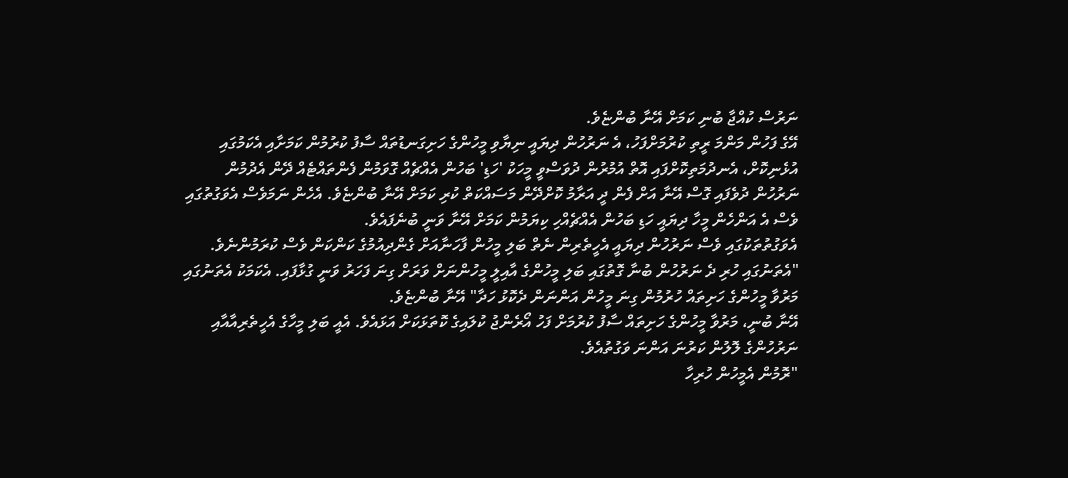ނަރުސް ކުއްޖާ ބުނި ކަމަށް އޭނާ ބުންޏެވެ.
އޭގެ ފަހުން މަންމަ ރީތި ކުރުމަށްފަހު، އެ ނަރުހުން ދިޔައީ ނިޔާވި މީހުންގެ ހަށިގަނޑުތައް ސާފު ކުރުމުން ކަމަށާއި އެކަމުގައި އުޅެނިކޮށް، އެނދުމަތިކޮށްފައި އޮތް އުމުރުން ދުވަސްވީ މީހަކު 'ހަޑި' ބަހުން އެއްޗެއް ގޮވަމުން ފެންތައްޓެއް ދޭން އެދުމުން ނަރުހުން ދުވެފައި ގޮސް އޭނާ އަށް ފެން ދީ އަރާމު ކޮށްދޭން މަސައްކަތް ކުރި ކަމަށް އޭނާ ބުންޏެވެ. އެހެން ނަމަވެސް އެވަގުތުގައި ވެސް އެ އަންހެން މީހާ ދިޔައީ ހަޑި ބަހުން އެއްޗެއްހި ކިޔަމުން ކަމަށް އޭނާ ވަނީ ބުނެފައެވެ.
އެވަގުތުތަކުގައި ވެސް ނަރުހުން ދިޔައީ އެހީތެރިން ނެތް ބަލި މީހުން ފާހަނާއަށް ގެންދިއުމުގެ ކަންކަން ވެސް ކުރަމުންނެވެ.
"އެތަނުގައި ހުރި ދެ ނަރުހުން ބުނާ ގޮތުގައި ބަލި މީހުންގެ އާއިލީ މީހުންނަށް ވަރަށް ގިނަ ފަހަރު ވަނީ ގުޅާފައި. އެކަމަކު އެތަނުގައި މަރުވާ މީހުންގެ ހަށިތައް ހުރުމުން ގިނަ މީހުން އަންނަން ދެކޮޅު ހަދާ" އޭނާ ބުންޏެވެ.
އޭނާ ބުނީ، މަރުވާ މީހުންގެ ހަށިތައް ސާފު ކުރުމަށް ފަހު އޯރެންޖު ކުލައިގެ ކޮތަޅަކަށް އަޅައެވެ. އެއީ ބަލި މީހާގެ އެހީތެރިއާއާއި ނަރުހުންގެ ލޮލުން ކަރުނަ އަންނަ ވަގުތުއެވެ.
"ރޮމުން އެމީހުން ހުރިހާ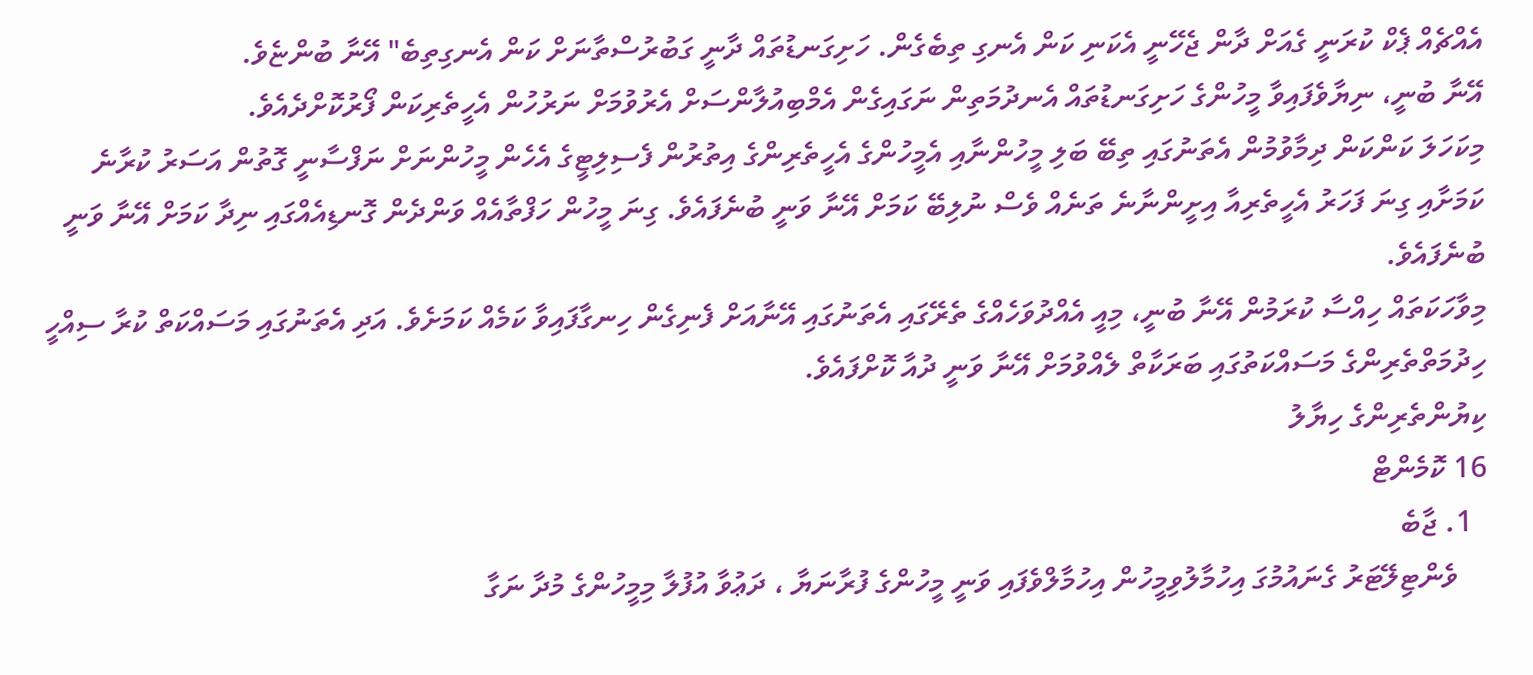އެއްޗެއް ޕެކް ކުރަނީ ގެއަށް ދާން ޖެހޭނީ އެކަނި ކަން އެނގި ތިބެގެން. ހަށިގަނޑުތައް ދާނީ ގަބުރުސްތާނަށް ކަން އެނގިތިބެ" އޭނާ ބުންޏެވެ.
އޭނާ ބުނީ، ނިޔާވެފައިވާ މީހުންގެ ހަށިގަނޑުތައް އެނދުމަތިން ނަގައިގެން އެމްބިއުލާންސަށް އެރުވުމަށް ނަރުހުން އެހީތެރިކަން ފޯރުކޮށްދެއެވެ.
މިކަހަލަ ކަންކަން ދިމާވުމުން އެތަނުގައި ތިބޭ ބަލި މީހުންނާއި އެމީހުންގެ އެހީތެރިންގެ އިތުރުން ފެސިލިޓީގެ އެހެން މީހުންނަށް ނަފްސާނީ ގޮތުން އަސަރު ކުރާނެ ކަމަށާއި ގިނަ ފަހަރު އެހީތެރިއާ އިށީންނާނެ ތަނެއް ވެސް ނުލިބޭ ކަމަށް އޭނާ ވަނީ ބުނެފައެވެ. ގިނަ މީހުން ހަފްތާއެއް ވަންދެން ގޮނޑިއެއްގައި ނިދާ ކަމަށް އޭނާ ވަނީ ބުނެފައެވެ.
މިވާހަކަތައް ހިއްސާ ކުރަމުން އޭނާ ބުނީ، މިއީ އެއްދުވަހެއްގެ ތެރޭގައި އެތަނުގައި އޭނާއަށް ފެނިގެން ހިނގާފައިވާ ކަމެއް ކަމަށެވެ. އަދި އެތަނުގައި މަސައްކަތް ކުރާ ސިއްހީ ހިދުމަތްތެރިންގެ މަސައްކަތުގައި ބަރަކާތް ލެއްވުމަށް އޭނާ ވަނީ ދުއާ ކޮށްފައެވެ.
ކިޔުންތެރިންގެ ހިޔާލު
16 ކޮމެންޓް
  1. ޖާބެ
    ވެންޓިލޭޓަރު ގެނައުމުގަ އިހުމާލުވިމީހުން އިހުމާލްވެފައި ވަނީ މީހުންގެ ފުރާނަޔާ ، ދަޢުވާ އުފުލާ މިމީހުންގެ މުދާ ނަގާ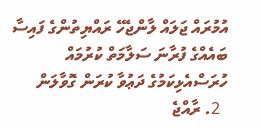އުމުރައް ޖަލައް ލާންޖެހޭ ރައްޔިތުންގެ ފައިސާ ބައެއްގެ ފުރާނަ ސަލާމަތް ކުރުމައް ހުރަސްއެޅިކަމުގެ ދަޢުވާ ކުރަން ގޮވާލަން
  2. ރާއްޖެ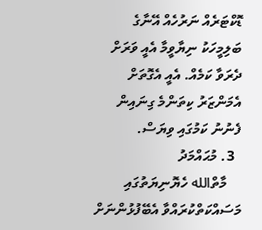ޑޮކްޓަރެއް ނަރުހެއް އޭނާގެ ބަލިމީހަކު ނިޔާވީމާ އެއީ ވަރަށް ދެރަވާ ކަމެއް. އެއީ އެގޮތަށް އެމަންޒަރު ކިތަންމެ ގިނައިން ފެނުނު ކަމުގައި ވިޔަސް.
  3. މުޙައްމަދު
    މާތްالله ހެޔޮނިޔަތުގައި މަސައްކަތްކުރައްވާ އެބޭފުޅުންނަށް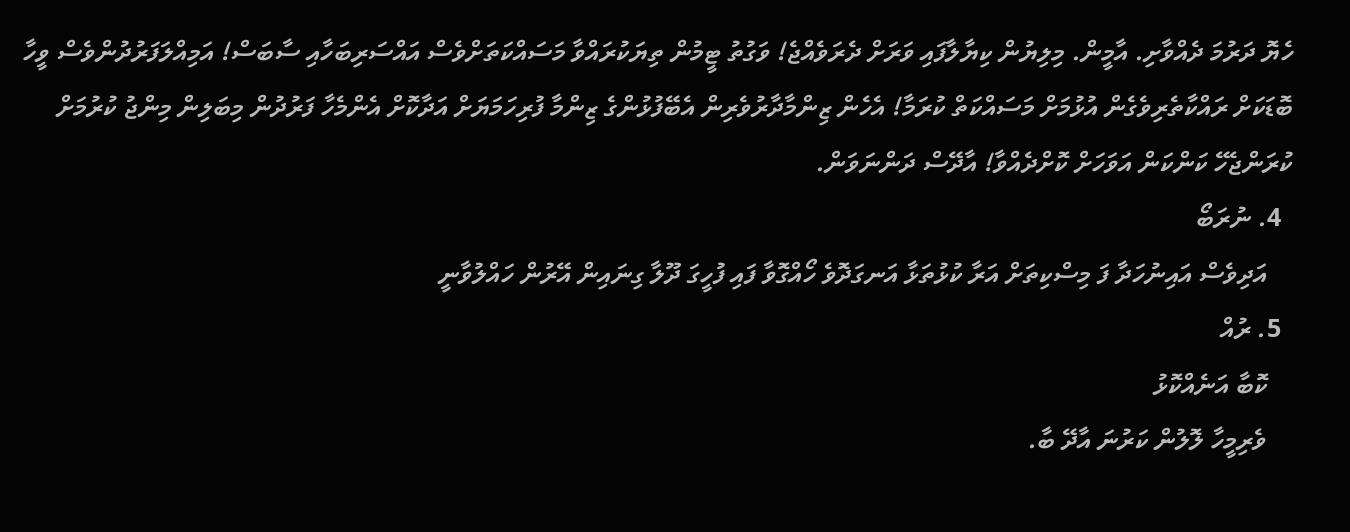ހެޔޮ ދަރުމަ ދެއްވާށި. އާމީން. މިލިޔުން ކިޔާލާފައި ވަރަށް ދެރަވެއްޖެ! ވަގުތު ޓީމުން ތިޔަކުރައްވާ މަސައްކަތަށްވެސް އައްސަރިބަހާއި ސާބަސް! އަމިއްލަފަރުދުންވެސް ވީހާ ބޮޑަކަށް ރައްކާތެރިވެގެން އުޅުމަށް މަސައްކަތް ކުރަމާ! އެހެން ޒިންމާދާރުވެރިން އެބޭފުޅުންގެ ޒިންމާ ފުރިހަމަޔަށް އަދާކޮށް އެންމެހާ ފަރުދުން މިބަލިން މިންޖު ކުރުމަށް ކުރަންޖެހޭ ކަންކަން އަވަހަށް ކޮށްދެއްވާ! އާދޭސް ދަންނަވަން.
  4. ނުރަބޯ
    އަދިވެސް އައިނުހަދާ ފަ މިސްކިތަށް އަރާ ކުޅުތަޅާ އަނގަދޮވެ ހޯއްގޮވާ ފައި ފުހީގަ ދޫލާ ގިނައިން އޭރުން ހައްލުވާނީ
  5. ރުއް
    ކޮބާ އަނެއްކޮޅު
    ވެރިމީހާ ލޮލުން ކަރުނަ އާދޭ ބާ.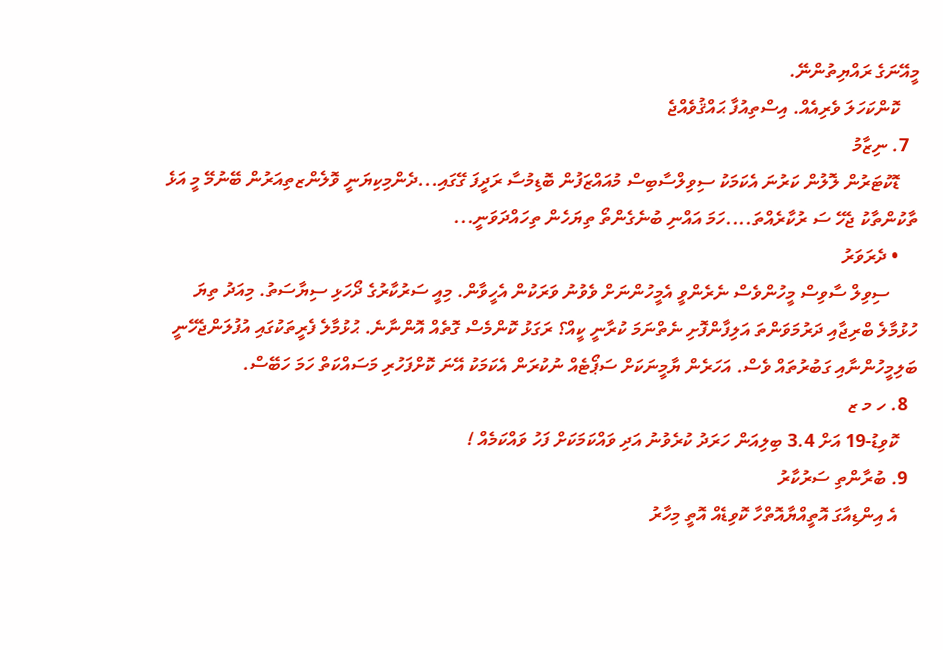މީއޭނަގެ ރައްޔިތުންނޭ.
    ކޮންކަހަލަ ވެރިއެއް. އިސްތިއުފާ ޙައްޤުވެއްޖެ
  7. ނިޒާމު
    ޑޮކުޓަރުން ލޮލުން ކަރުނަ އެކަމަކު ސިވިލްސާބިސް މުއައްޒަފުން ބޮޑިމުސާ ރަދީފަ ގޭގައި...ދެންމިކިޔަނީ ވޮލެންޒތިއަރުން ބޭނުމޭ މީ އަޅެ ތާކުންތާކު ޖެހޭ ސަ ރުކާރެއްތަ....ހަމަ އައްނި ބުނެގެންތޯ ތިޔަހެން ތިހައްދަވަނީ...
    • ދެރަވަރު
      ސިވިލް ސާވިސް މީހުންވެސް ނެރެންވީ އެމީހުންނަށް ވެވުނު ވަރަކުން އެހީވާން. މިއީ ސަރުކާރުގެ ދޯހަޅި ސިޔާސަތު. މިއަދު ތިޔަ ހުޅުމާލެ ބްރިޖާއި ދަރުމަވަންތަ އަލިފާންފޮށި ނެތްނަމަ ކުރާނީ ކީއް؟ ރަގަޅު ކޮންމެސް ގޮތެއް އޮންނާނެ. ޙުޅުމާލެ ފެރީތަކުގައި އުފުލަންޖެހޭނީ ބަލިމީހުންނާއި ގަބުރުތައް ވެސް. އަހަރެން ޔާމީނަކަށް ސަޕޯޓެއް ނުކުރަން އެކަމަކު އޭނަ ކޮށްފަހުރި މަސައްކަތް ހަމަ ހަބޭސް.
  8. ހ މ ޒ
    ކޮވިޑު-19 އަށް 3.4 ބިލިއަން ހަރަދު ކުރެވުނު އަދި ވައްކަމަކަށް ފަހު ވައްކަމެއް !
  9. ބުރާންތި ސަރުކާރު
    އެ އިންޑިއާގަ އޮތީއްޔާއޮތްހާ ކޮވިޑެއް އޮތީ މިހާރު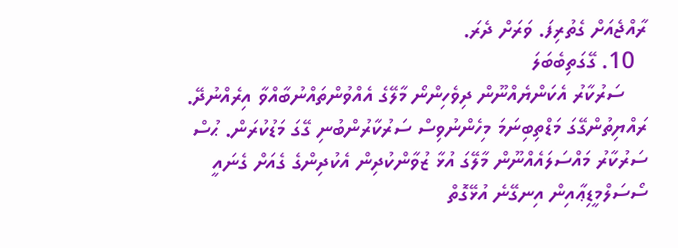ރާއްޖެއަށް ގެތުރިފަ. ވަރަށް ދެރަ.
  10. ގޭގަތިބެބަލަ
    ސަރުކާރު އެކަންޔެއްނޫން ދިވެހިންނޯ މާލޭގެ އެއްވުންތައްނުބާއްވާ އިރެއްނުދޭ. ރައްޔިތުންގޭގަ މަޑްތިބިނަމަ މިހެންނުވިސް ސަރުކާރުންބުނި ގޭގަ މަޑުކުރަން. ޙުސް ސަރުކާރު މައްސަލައެއްނޫން މާލޭގަ އުޅާ ޒުވާންކުދިން އެކުދިންގެ ގެއަށް ގެނައީ ސޯސަލްމީޑިޢާއިން އިނގޭނެ އުޅޭގޮތް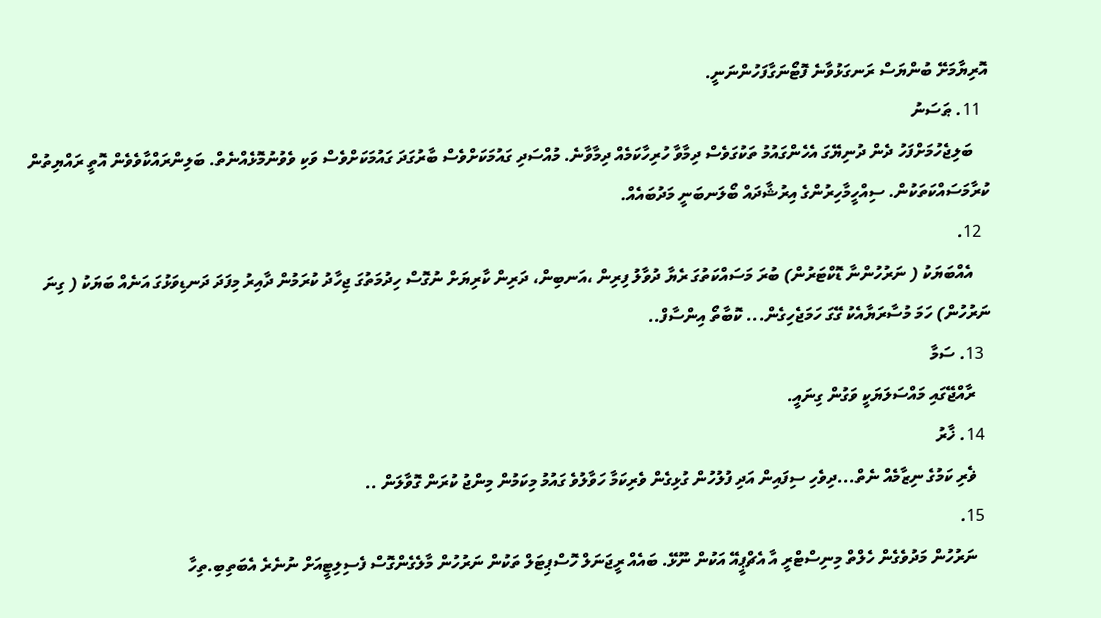އޮރިޔާމަށޭ ބުންޔަސް ރަނގަޅުވާނެ ފޮޓޯނަގާފަހުންނަނީ.
  11. ޠަސަނު
    ބަލިޖެހުމަށްފަހު ދެން ދުނިޔޭގަ އެހެންގައުމު ތަކުގަވެސް ދިމާވާ ހުރިހާކަމެއް ދިމާވާނެ. މުއްސަދި ގައުމަކަށްވެސް ބާރުގަދަ ގައުމަކަށްވެސް ވަކި ވެވުނުމޮޅެއްނެތް. ބަލިންރައްކާވެވެން އޮތީ ރައްޔިތުން ކުރާމަސައްކަތަކުން. ސިއްހީމާހިރުންގެ އިރުޝާދައް ބޯލަނބަނީ މަދުބައެއް.
  12.
    އެއްބަޔަކު ( ނަރުހުންނާ ޑޮކްޓަރުން) ބުރަ މަސައްކަތުގަ ރެޔާ ދުވާލު ފިރިން ،އަނބިން، ދަރިން ކާރިޔަށް ނުގޮސް ހިދުމަތުގަ ޖިހާދު ކުރަމުން ދާއިރު މިފަދަ ދަނޑިވަޅުގަ އަނެއް ބަޔަކު ( ގިނަ ނަރުހުން) ހަމަ މުސާރަޔާއެކު ގޭގަ ހަމަޖެހިގެން... ކޮބާތޯ އިންސާފް..
  13. ސަމާ
    ރާއްޖޭގައި މައްސަލަޔަކީ ވަގުން ގިނައީ.
  14. ޚާރު
    ޥެރި ކަމުގެ ނިޒާމެއް ނެތް...ދިވެހި ސިފައިން އަދި ފުލުހުން ގުޅިގެން ވެރިކަމާ ހަވާލުވެ ގައުމު މިކަމުން މިންޖު ކުރަން ގޮވާލަން ..
  15.
    ނަރުހުން މަދުވެގެން ހެލްތް މިނިސްޓްރީ އާ އެޗްޕީއޭ އަކުން ނޫޅޭ. ބައެއް ރީޖަނަލް ހޮސްޕިޓަލް ތަކުން ނަރުހުން މާލެގެންގޮސް ފެސިލިޓީއަށް ނުނެރެ އެބަތިބި.ތިހާ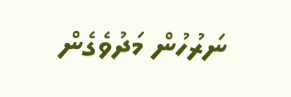ނަރުހުން މަދުވެގެން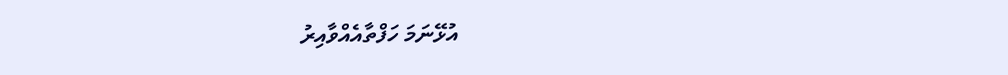އުޅޭނަމަ ހަފްތާއެއްވާއިރު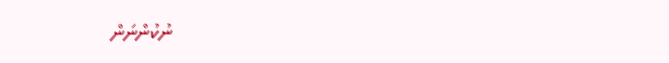ނުކުންނަން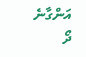އަންގާނެ ދޯ